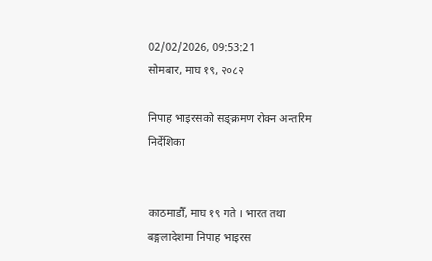02/02/2026, 09:53:21
सोमबार, माघ १९, २०८२

निपाह भाइरसको सङ्क्रमण रोक्न अन्तरिम निर्देशिका


काठमाडौँ, माघ १९ गते । भारत तथा बङ्गलादेशमा निपाह भाइरस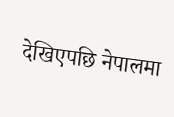देखिएपछि नेपालमा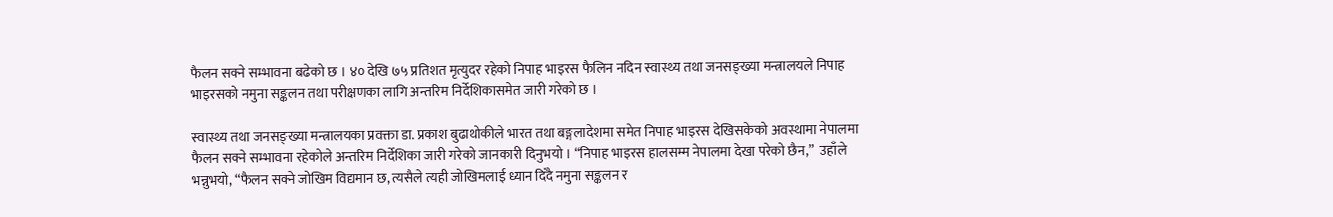फैलन सक्ने सम्भावना बढेको छ । ४० देखि ७५ प्रतिशत मृत्युदर रहेको निपाह भाइरस फैलिन नदिन स्वास्थ्य तथा जनसङ्ख्या मन्त्रालयले निपाह भाइरसको नमुना सङ्कलन तथा परीक्षणका लागि अन्तरिम निर्देशिकासमेत जारी गरेको छ ।

स्वास्थ्य तथा जनसङ्ख्या मन्त्रालयका प्रवक्ता डा. प्रकाश बुढाथोकीले भारत तथा बङ्गलादेशमा समेत निपाह भाइरस देखिसकेको अवस्थामा नेपालमा फैलन सक्ने सम्भावना रहेकोले अन्तरिम निर्देशिका जारी गरेको जानकारी दिनुभयो । “निपाह भाइरस हालसम्म नेपालमा देखा परेको छैन,”  उहाँले भन्नुभयो, “फैलन सक्ने जोखिम विद्यमान छ, त्यसैले त्यही जोखिमलाई ध्यान दिँदै नमुना सङ्कलन र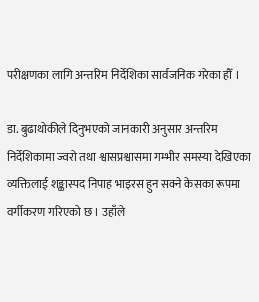परीक्षणका लागि अन्तरिम निर्देशिका सार्वजनिक गरेका हौँ ।

डा. बुढाथोकीले दिनुभएको जानकारी अनुसार अन्तरिम निर्देशिकामा ज्वरो तथा श्वासप्रश्वासमा गम्भीर समस्या देखिएका व्यक्तिलाई शङ्कास्पद निपाह भाइरस हुन सक्ने केसका रूपमा वर्गीकरण गरिएको छ । उहाँले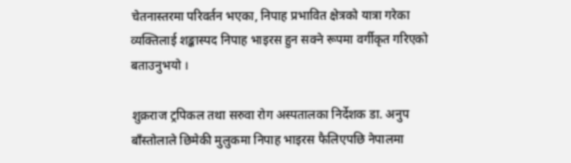चेतनास्तरमा परिवर्तन भएका, निपाह प्रभावित क्षेत्रको यात्रा गरेका व्यक्तिलाई शङ्कास्पद निपाह भाइरस हुन सक्ने रूपमा वर्गीकृत गरिएको बताउनुभयो ।

शुक्रराज ट्रपिकल तथा सरुवा रोग अस्पतालका निर्देशक डा. अनुप बाँस्तोलाले छिमेकी मुलुकमा निपाह भाइरस फैलिएपछि नेपालमा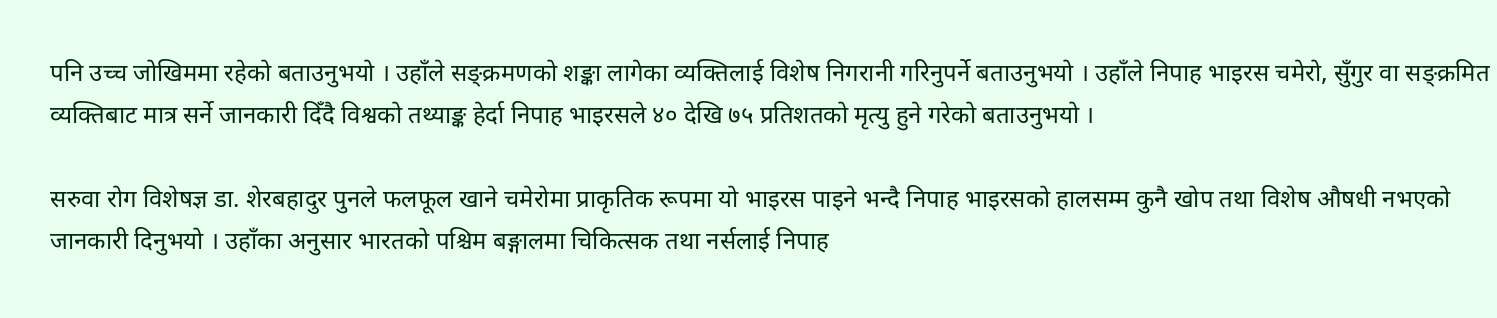पनि उच्च जोखिममा रहेको बताउनुभयो । उहाँले सङ्क्रमणको शङ्का लागेका व्यक्तिलाई विशेष निगरानी गरिनुपर्ने बताउनुभयो । उहाँले निपाह भाइरस चमेरो, सुँगुर वा सङ्क्रमित व्यक्तिबाट मात्र सर्ने जानकारी दिँदै विश्वको तथ्याङ्क हेर्दा निपाह भाइरसले ४० देखि ७५ प्रतिशतको मृत्यु हुने गरेको बताउनुभयो ।

सरुवा रोग विशेषज्ञ डा. शेरबहादुर पुनले फलफूल खाने चमेरोमा प्राकृतिक रूपमा यो भाइरस पाइने भन्दै निपाह भाइरसको हालसम्म कुनै खोप तथा विशेष औषधी नभएको जानकारी दिनुभयो । उहाँका अनुसार भारतको पश्चिम बङ्गालमा चिकित्सक तथा नर्सलाई निपाह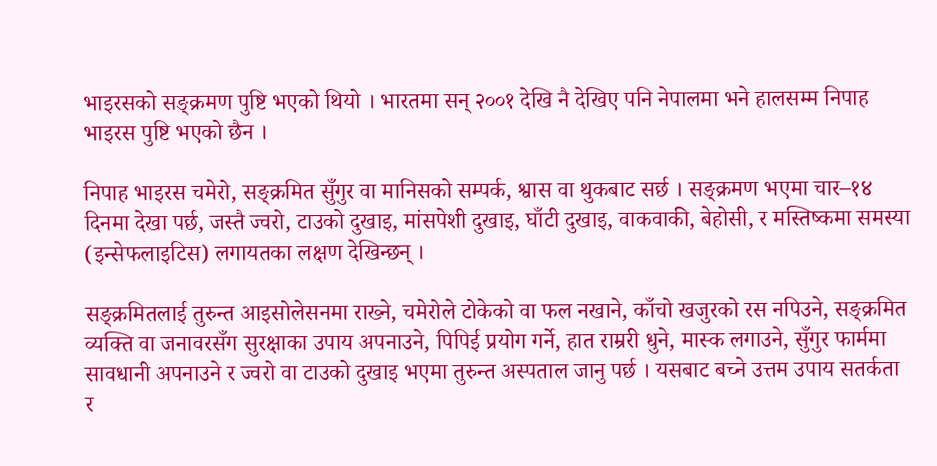भाइरसको सङ्क्रमण पुष्टि भएको थियो । भारतमा सन् २००१ देखि नै देखिए पनि नेपालमा भने हालसम्म निपाह भाइरस पुष्टि भएको छैन ।

निपाह भाइरस चमेरो, सङ्क्रमित सुँगुर वा मानिसको सम्पर्क, श्वास वा थुकबाट सर्छ । सङ्क्रमण भएमा चार–१४ दिनमा देखा पर्छ, जस्तै ज्वरो, टाउको दुखाइ, मांसपेशी दुखाइ, घाँटी दुखाइ, वाकवाकी, बेहोसी, र मस्तिष्कमा समस्या (इन्सेफलाइटिस) लगायतका लक्षण देखिन्छन् ।

सङ्क्रमितलाई तुरुन्त आइसोलेसनमा राख्ने, चमेरोले टोकेको वा फल नखाने, काँचो खजुरको रस नपिउने, सङ्क्रमित व्यक्ति वा जनावरसँग सुरक्षाका उपाय अपनाउने, पिपिई प्रयोग गर्ने, हात राम्ररी धुने, मास्क लगाउने, सुँगुर फार्ममा सावधानी अपनाउने र ज्वरो वा टाउको दुखाइ भएमा तुरुन्त अस्पताल जानु पर्छ । यसबाट बच्ने उत्तम उपाय सतर्कता र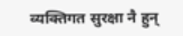व्यक्तिगत सुरक्षा नै हुन्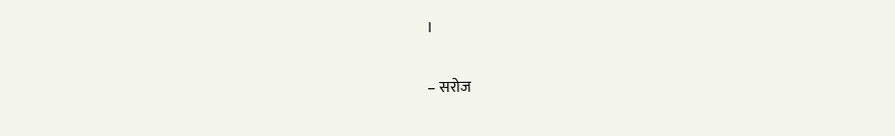।

– सरोज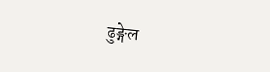ढुङ्गेल